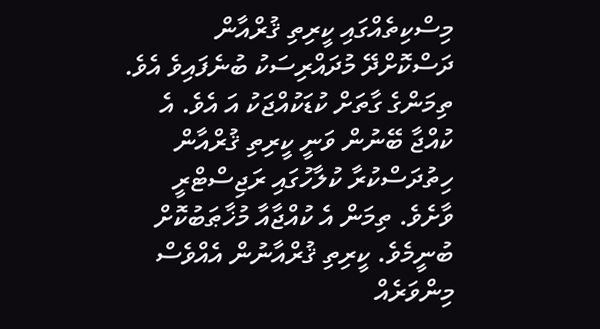މިސްކިތެއްގައި ކީރިތި ޤުރްއާން ދަސްކޮށްދޭ މުދައްރިސަކު ބުނެފައިވެ އެވެ. ތިމަންގެ ގާތަށް ކުޑަކުއްޖަކު އަ އެވެ. އެ ކުއްޖާ ބޭނުން ވަނީ ކީރިތި ޤުރްއާން ހިތުދަސްކުރާ ކުލާހުގައި ރަޖިސްޓްރީ ވާށެވެ. ތިމަން އެ ކުއްޖާއާ މުޚާޠަބުކޮށް ބުނީމެވެ. ކީރިތި ޤުރްއާނުން އެއްވެސް މިންވަރެއް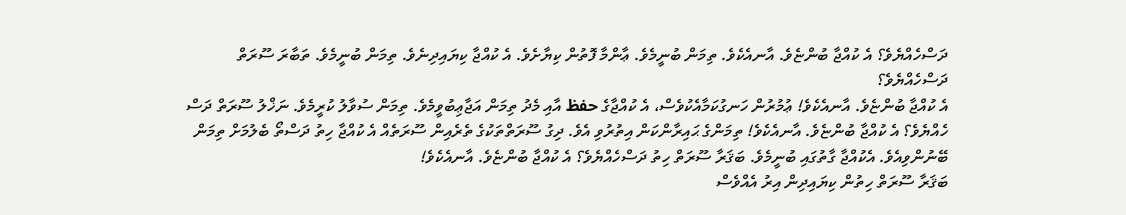ދަސްހެއްޔެވެ؟ އެ ކުއްޖާ ބުންޏެވެ. އާނއެކެވެ. ތިމަން ބުނީމެވެ. ޢާންމާ ފޮތުން ކިޔާށެވެ. އެ ކުއްޖާ ކިޔައިދިނެވެ. ތިމަން ބުނީމެވެ. ތަބާރަ ސޫރަތް ދަސްހެއްޔެވެ؟
އެ ކުއްޖާ ބުންޏެވެ. އާނއެކެވެ! ޢުމުރުން ހަނގުކަމާއެކުވެސް، އެ ކުއްޖާގެ حفظ އާއި މެދު ތިމަން އަޖާޢިބުވީމެވެ. ތިމަން ސުވާލު ކުރީމެވެ. ނަޚްލު ސޫރަތް ދަސް ހެއްޔެވެ؟ އެ ކުއްޖާ ބުންޏެވެ. އާނއެކެވެ! ތިމަންގެ ޙައިރާންކަން އިތުރުވި އެވެ. ދިގު ސޫރަތްތަކުގެ ތެރެއިން ސޫރަތެއް އެ ކުއްޖާ ހިތު ދަސްތޯ ބެލުމަށް ތިމަން ބޭނުންވިއެވެ. އެކުއްޖާ ގާތުގައި ބުނީމެވެ. ބަޤަރާ ސޫރަތް ހިތު ދަސްހެއްޔެވެ؟ އެ ކުއްޖާ ބުންޏެވެ. އާނއެކެވެ!
ބަޤަރާ ސޫރަތް ހިތުން ކިޔައިދިން އިރު އެއްވެސް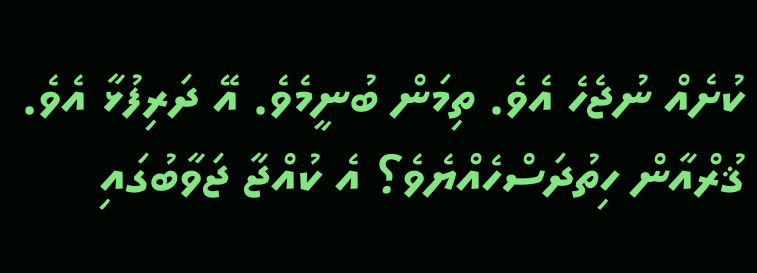ކުށެއް ނުޖެހެ އެވެ. ތިމަން ބުނީމެވެ. އޭ ދަރިފުޅާ އެވެ. ޤުރްއާން ހިތުދަސްހެއްޔެވެ؟ އެ ކުއްޖާ ޖަވާބުގައި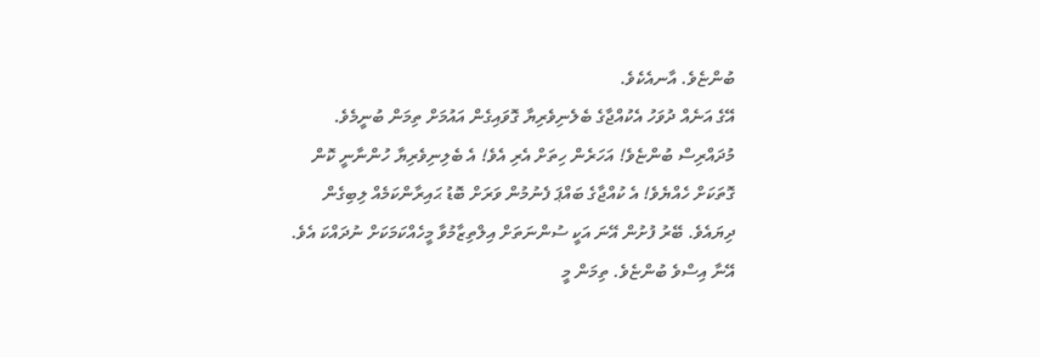ބުންޏެވެ. އާނއެކެވެ.
އޭގެ އަނެއް ދުވަހު އެކުއްޖާގެ ބެލެނިވެރިޔާ ގޮވައިގެން އައުމަށް ތިމަން ބުނީމެވެ. މުދައްރިސް ބުންޏެވެ! އަހަރެން ހިތަށް އެރި އެވެ! އެ ބެލިނިވެރިޔާ ހުންނާނީ ކޮން ގޮތަކަށް ހެއްޔެވެ! އެ ކުއްޖާގެ ބައްޕަ ފެނުމުން ވަރަށް ބޮޑު ޙައިރާންކަމެއް ލިބިގެން ދިޔައެވެ. ބޭރު ފުށުން އޭނަ އަކީ ސުންނަތަށް އިލްތިޒާމުވާ މީހެއްކަމަކަށް ނުދައްކަ އެވެ. އޭނާ އިސްވެ ބުންޏެވެ. ތިމަން މީ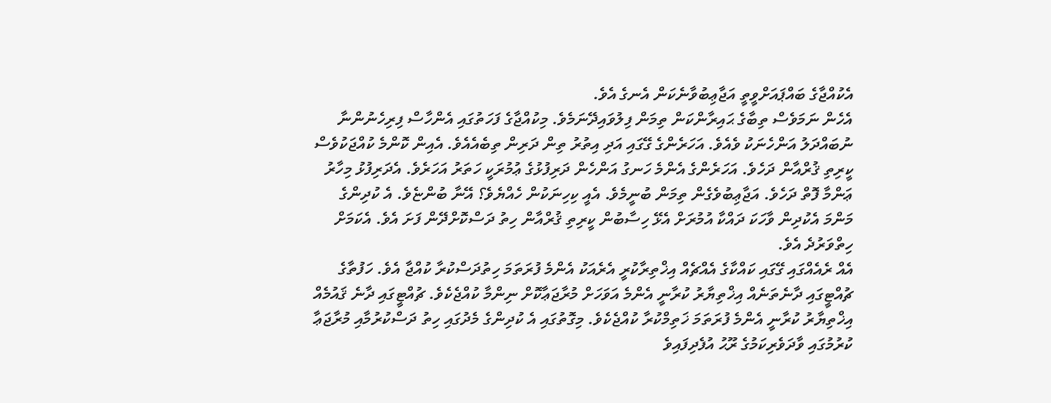އެކުއްޖާގެ ބައްޕައަށްވީތީ އަޖާޢިބުވާނެކަން އެނގެ އެވެ.
އެހެން ނަމަވެސް ތިބާގެ ޙައިރާންކަން ތިމަން ފިލުވައިދޭނަމެވެ. މިކުއްޖާގެ ފަހަތުގައި އެންހާސް ފިރިހެނުންނާ ނުބައްދަލު އަންހެނަކު ވެއެވެ. އަހަރެންގެ ގޭގައި އަދި އިތުރު ތިން ދަރިން ތިބެއެއެވެ. އެއިން ކޮންމެ ކުއްޖަކުވެސް ކީރިތި ޤުރްއާން ދަހެވެ. އަހަރެންގެ އެންމެ ހަނގު އަންހެން ދަރިފުޅުގެ ޢުމުރަކީ ހަތަރު އަހަރެވެ. އެދަރިފުޅު މިހާރު ޢަންމާ ފޮތް ދަހެވެ. އަޖާޢިބުވެގެން ތިމަން ބުނީމެވެ. އެއީ ކިހިނަކުން ހެއްޔެވެ؟ އޭނާ ބުންޏެވެ. އެ ކުދިންގެ މަންމަ އެކުދިން ވާހަކަ ދައްކާ އުމުރަށް އެޅޭ ހިސާބުން ކީރިތި ޤުރްއާން ހިތު ދަސްކޮށްދޭން ފަށަ އެވެ. އެކަމަށް ހިތްވަރުދެ އެވެ.
އެއް ރެއެއްގައި ގޭގައި ކައްކާގެ އެއްޗެއް އިޚްތިރާކުރީ އެރެއަކު އެންމެ ފުރަތަމަ ހިތުދަސްކުރާ ކުއްޖާ އެވެ. ހަފުތާގެ ޗުއްޓީގައި ދާނެތަނެއް އިޚްތިޔާރު ކުރާނީ އެންމެ އަވަހަށް މުރާޖަޢާކޮށް ނިންމާ ކުއްޖެކެވެ. ޗުއްޓީގައި ދާނެ ޤައުމެއް އިޚްތިޔާރު ކުރާނީ އެންމެ ފުރަތަމަ ޚަތިމްކުރާ ކުއްޖެކެވެ. މިގޮތުގައި އެ ކުދިންގެ މެދުގައި ހިތު ދަސްކުރުމާއި މުރާޖަޢާ ކުރުމުގައި ވާދަވެރިކަމުގެ ރޫޙު އުފެދިފައިވެ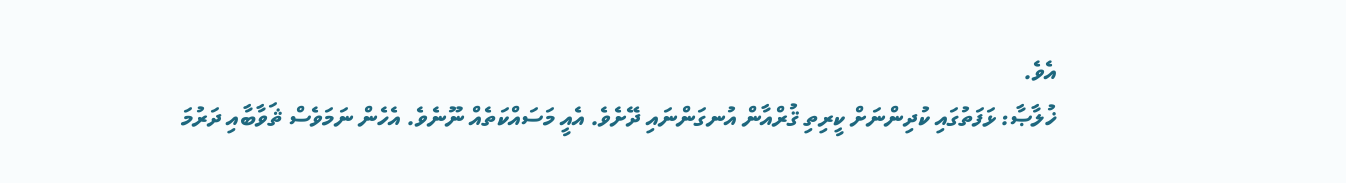އެވެ.
ޚުލާޞާ: ޅަފަތުގައި ކުދިންނަށް ކީރިތި ޤުރްއާން އުނގަންނައި ދޭށެވެ. އެއީ މަސައްކަތެއް ނޫނެވެ. އެހެން ނަމަވެސް ޘަވާބާއި ދަރުމަ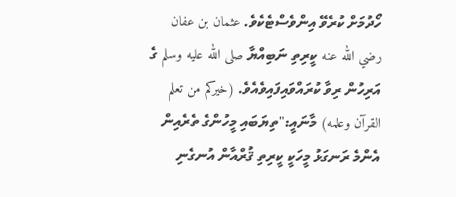ހޯދުމަށް ކުރެވޭ އިންވެސްޓެކެވެ. عثمان بن عفان رضي الله عنه ކީރިތި ނަބިއްޔާ صلى الله عليه وسلم ގެ އަރިހުން ރިވާ ކުރައްވައިފައިވެއެވެ. (خيركم من تعلم القرآن وعلمه) މާނައީ:"ތިޔަބައި މީހުންގެ ތެރެއިން އެންމެ ރަނގަޅު މީހަކީ ކީރިތި ޤުރްއާން އުނގެނި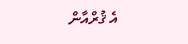އެ ޤުރްއާން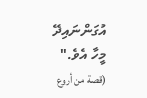އުގަންނައިދޭ މީހާ އެވެ." (قصة من أروع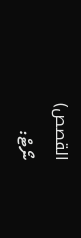القصص)
ނޯޓް: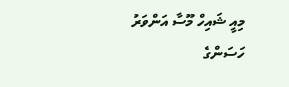މިއީ ޝައިހް މޫސާ އަންވަރު ހަސަންގެ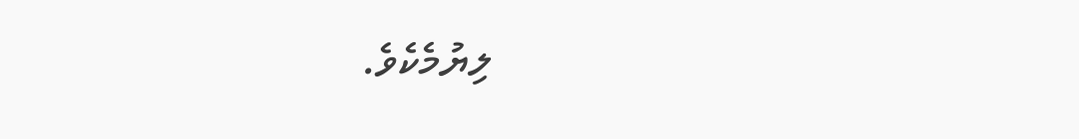ލިޔުމެކެވެ.